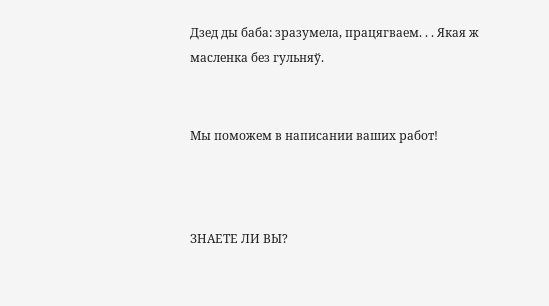Дзед ды баба: зразумела, працягваем. . . Якая ж масленка без гульняў.


Мы поможем в написании ваших работ!



ЗНАЕТЕ ЛИ ВЫ?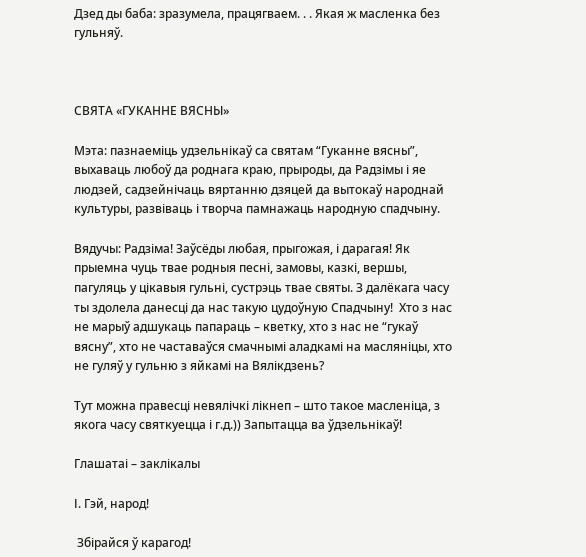Дзед ды баба: зразумела, працягваем. . . Якая ж масленка без гульняў.



СВЯТА «ГУКАННЕ ВЯСНЫ»

Мэта: пазнаеміць удзельнікаў са святам “Гуканне вясны”, выхаваць любоў да роднага краю, прыроды, да Радзімы і яе людзей, садзейнічаць вяртанню дзяцей да вытокаў народнай культуры, развіваць і творча памнажаць народную спадчыну.

Вядучы: Радзіма! Заўсёды любая, прыгожая, і дарагая! Як прыемна чуць твае родныя песні, замовы, казкі, вершы, пагуляць у цікавыя гульні, сустрэць твае святы. З далёкага часу ты здолела данесці да нас такую цудоўную Спадчыну!  Хто з нас не марыў адшукаць папараць – кветку, хто з нас не “гукаў вясну”, хто не частаваўся смачнымі аладкамі на масляніцы, хто не гуляў у гульню з яйкамі на Вялікдзень?

Тут можна правесці невялічкі лікнеп – што такое масленіца, з якога часу святкуецца і г.д.)) Запытацца ва ўдзельнікаў!

Глашатаі – заклікалы

І. Гэй, народ!

 Збірайся ў карагод!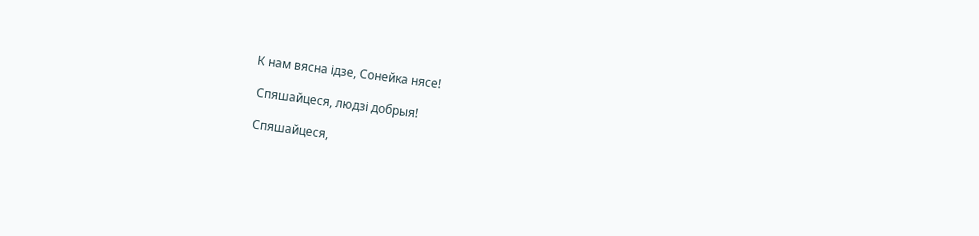К нам вясна ідзе, Сонейка нясе!

 Спяшайцеся, людзі добрыя!

 Спяшайцеся,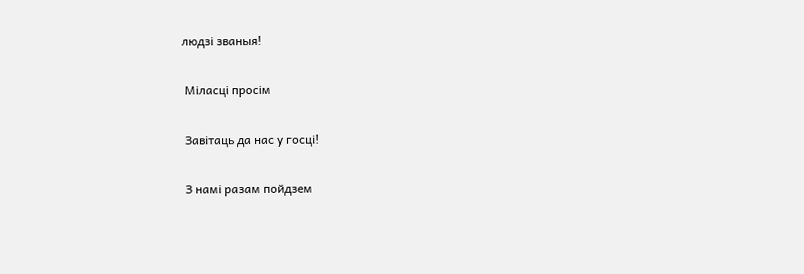людзі званыя!

 Міласці просім

 Завітаць да нас у госці!

 З намі разам пойдзем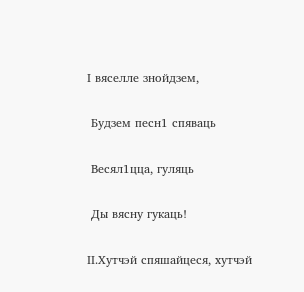І вяселле знойдзем,

 Будзем песн1 спяваць

 Весял1цца, гуляць

 Ды вясну гукаць!

ІІ.Хутчэй спяшайцеся, хутчэй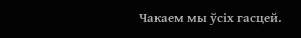Чакаем мы ўсіх гасцей.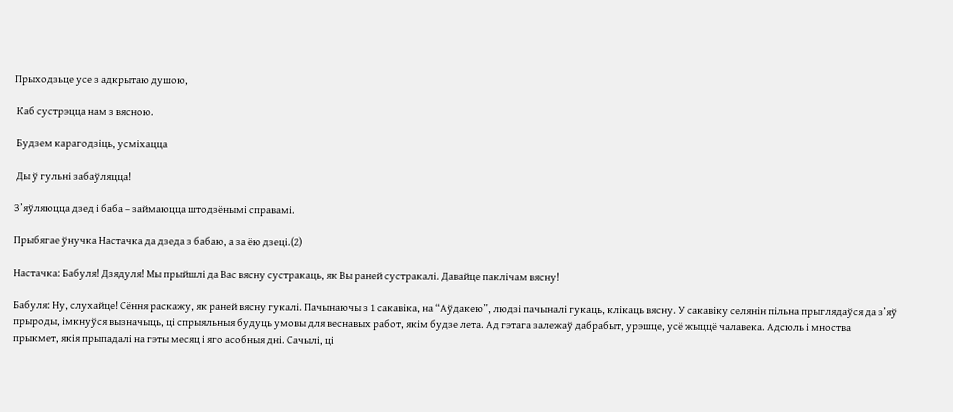Прыходзьце усе з адкрытаю душою,

 Каб сустрэцца нам з вясною.

 Будзем карагодзіць, усміхацца

 Ды ў гульні забаўляцца!

З’яўляюцца дзед і баба – займаюцца штодзёнымі справамі.

Прыбягае ўнучка Настачка да дзеда з бабаю, а за ёю дзеці.(2)

Настачка: Бабуля! Дзядуля! Мы прыйшлі да Вас вясну сустракаць, як Вы раней сустракалі. Давайце паклічам вясну!

Бабуля: Ну, слухайце! Сёння раскажу, як раней вясну гукалі. Пачынаючы з 1 сакавіка, на “Аўдакею”, людзі пачыналі гукаць, клікаць вясну. У сакавіку селянін пільна прыглядаўся да з’яў прыроды, імкнуўся вызначыць, ці спрыяльныя будуць умовы для веснавых работ, якім будзе лета. Ад гэтага залежаў дабрабыт, урэшце, усё жыццё чалавека. Адсюль і мноства прыкмет, якія прыпадалі на гэты месяц і яго асобныя дні. Сачылі, ці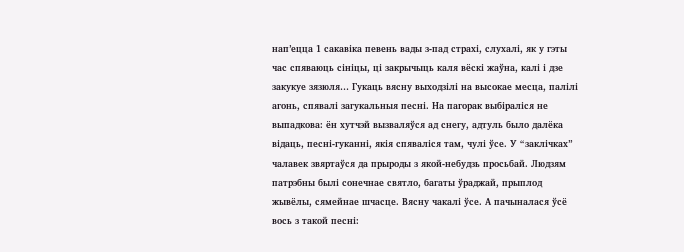нап’ецца 1 сакавіка певень вады з-пад страхі, слухалі, як у гэты час спяваюць сініцы, ці закрычыць каля вёскі жаўна, калі і дзе закукуе зязюля… Гукаць вясну выходзілі на высокае месца, палілі агонь, спявалі загукальныя песні. На пагорак выбіраліся не выпадкова: ён хутчэй вызваляўся ад снегу, адтуль было далёка відаць, песні-гуканні, якія спяваліся там, чулі ўсе. У “заклічках” чалавек звяртаўся да прыроды з якой-небудзь просьбай. Людзям патрэбны былі сонечнае святло, багаты ўраджай, прыплод жывёлы, сямейнае шчасце. Вясну чакалі ўсе. А пачыналася ўсё вось з такой песні: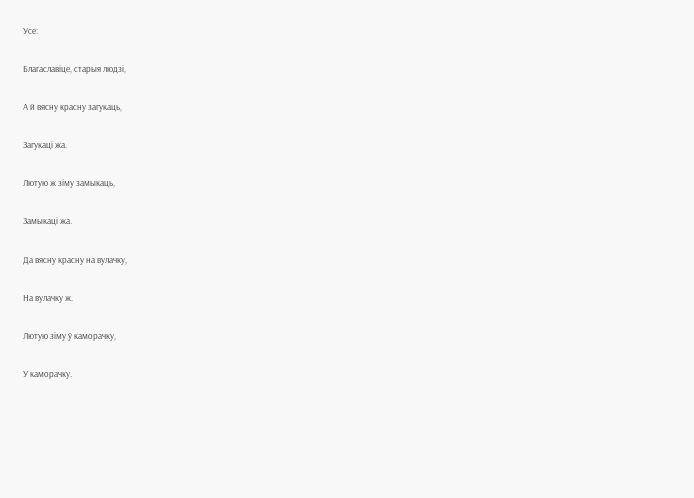Усе:

Благаславіце, старыя людзі,

А й вясну красну загукаць,

Загукаці жа.

Лютую ж зіму замыкаць,

Замыкаці жа.

Да вясну красну на вулачку,

На вулачку ж.

Лютую зіму ў каморачку,

У каморачку.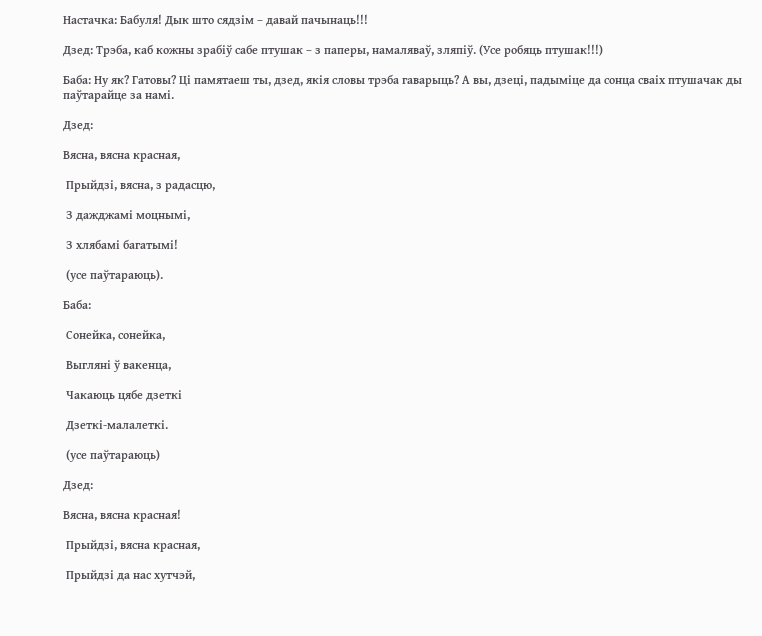Настачка: Бабуля! Дык што сядзім – давай пачынаць!!!

Дзед: Трэба, каб кожны зрабіў сабе птушак – з паперы, намаляваў, зляпіў. (Усе робяць птушак!!!)

Баба: Ну як? Гатовы? Ці памятаеш ты, дзед, якія словы трэба гаварыць? А вы, дзеці, падыміце да сонца сваіх птушачак ды паўтарайце за намі.

Дзед:

Вясна, вясна красная,

 Прыйдзі, вясна, з радасцю,

 З дажджамі моцнымі,

 З хлябамі багатымі!

 (усе паўтараюць).

Баба:

 Сонейка, сонейка,

 Выгляні ў вакенца,

 Чакаюць цябе дзеткі

 Дзеткі-малалеткі.

 (усе паўтараюць)

Дзед:

Вясна, вясна красная!

 Прыйдзі, вясна красная,

 Прыйдзі да нас хутчэй,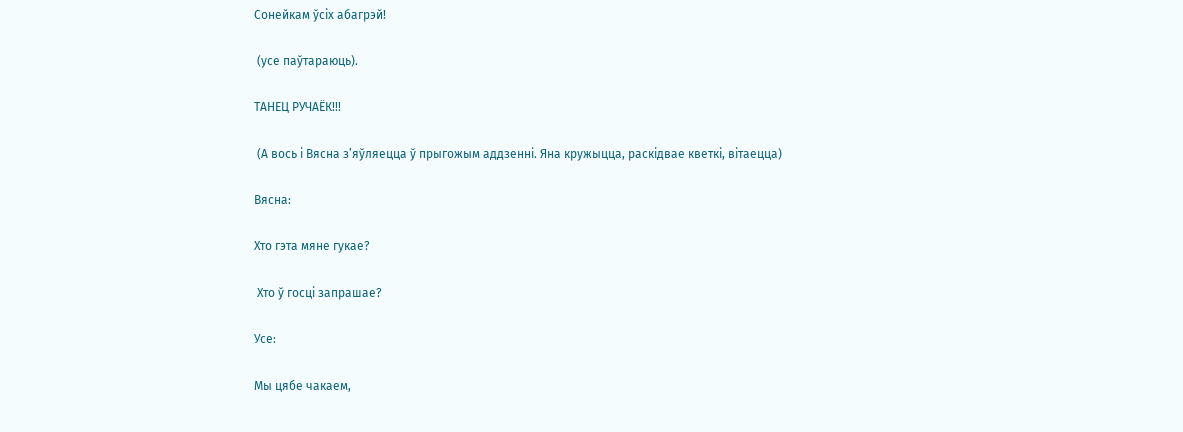Сонейкам ўсіх абагрэй!

 (усе паўтараюць).

ТАНЕЦ РУЧАЁК!!!

 (А вось і Вясна з’яўляецца ў прыгожым аддзенні. Яна кружыцца, раскідвае кветкі, вітаецца)

Вясна:

Хто гэта мяне гукае?

 Хто ў госці запрашае?

Усе:

Мы цябе чакаем,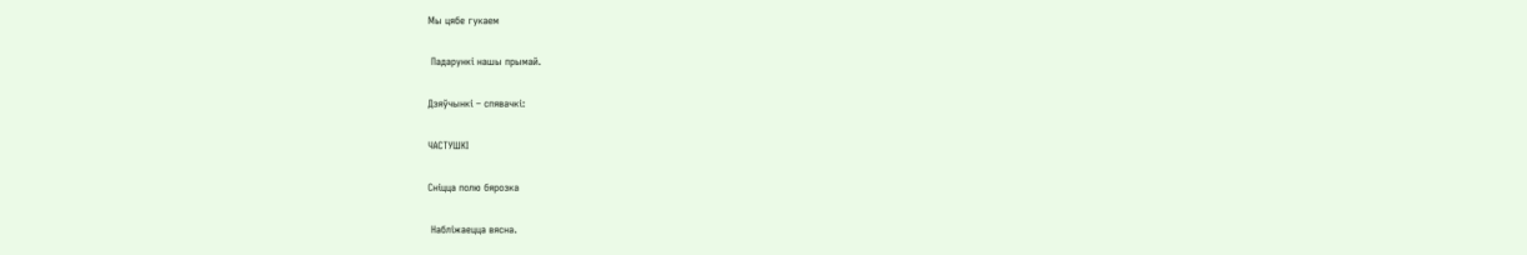Мы цябе гукаем

 Падарункі нашы прымай.

Дзяўчынкі – спявачкі:

ЧАСТУШКІ

Сніцца полю бярозка

 Набліжаецца вясна.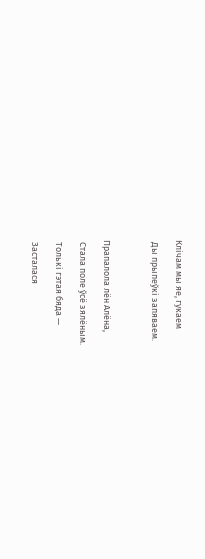Клічам мы яе, гукаем

 Ды прыпеўкі запяваем.



Прапалола лён Алёна,

 Стала поле ўсё зялёным.

 Толькі гэтая бяда —

 Засталася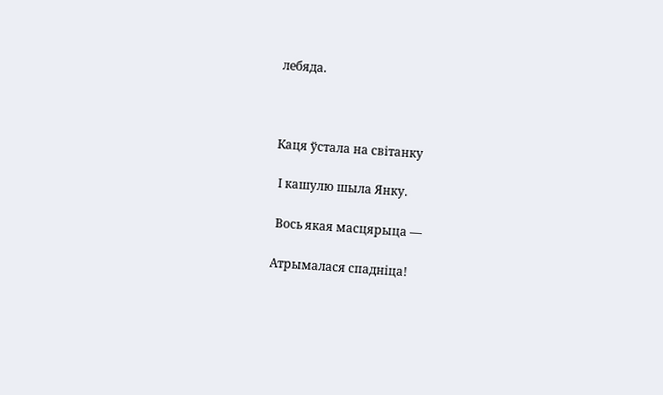лебяда.



Каця ўстала на світанку

 І кашулю шыла Янку.

 Вось якая масцярыца —

Атрымалася спадніца!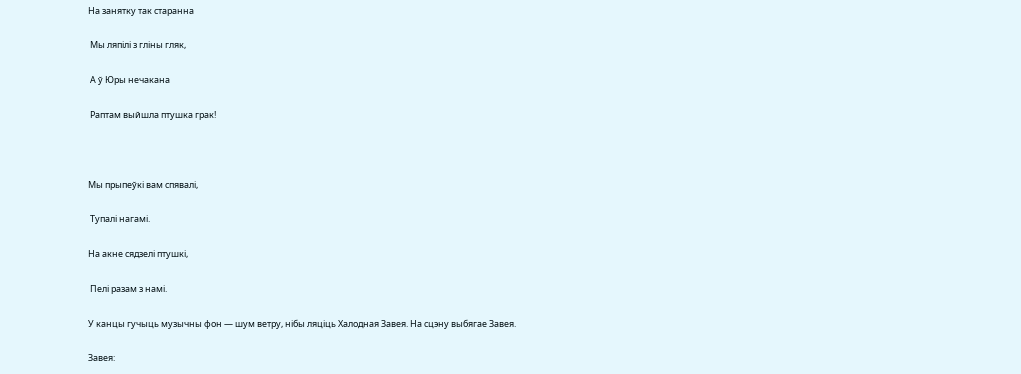На занятку так старанна

 Мы ляпілі з гліны гляк,

 А ў Юры нечакана

 Раптам выйшла птушка грак!



Мы прыпеўкі вам спявалі,

 Тупалі нагамі.

На акне сядзелі птушкі,

 Пелі разам з намі.

У канцы гучыць музычны фон — шум ветру, нібы ляціць Халодная Завея. На сцэну выбягае Завея.

Завея: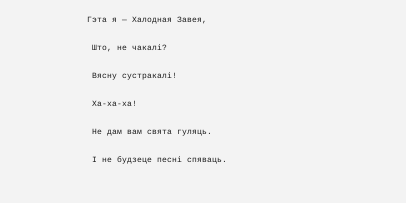Гэта я — Халодная Завея,

 Што, не чакалі?

 Вясну сустракалі!

 Ха-ха-ха!

 Не дам вам свята гуляць.

 І не будзеце песні спяваць.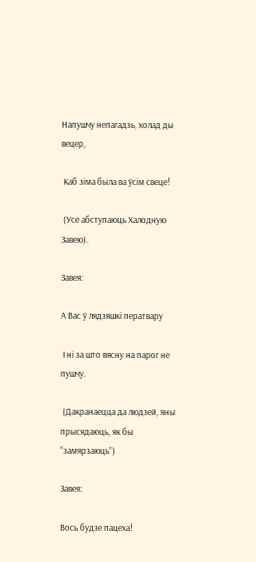Напушчу непагадзь, холад ды вецер,

 Каб зіма была ва ўсім свеце!

 (Усе абступаюць Халодную Завею).

Завея:

А Вас ў лядзяшкі ператвару

 І ні за што вясну на парог не пушчу.

 (Дакранаецца да людзей, яны прысядаюць, як бы “замярзаюць”)

Завея:

Вось будзе пацеха!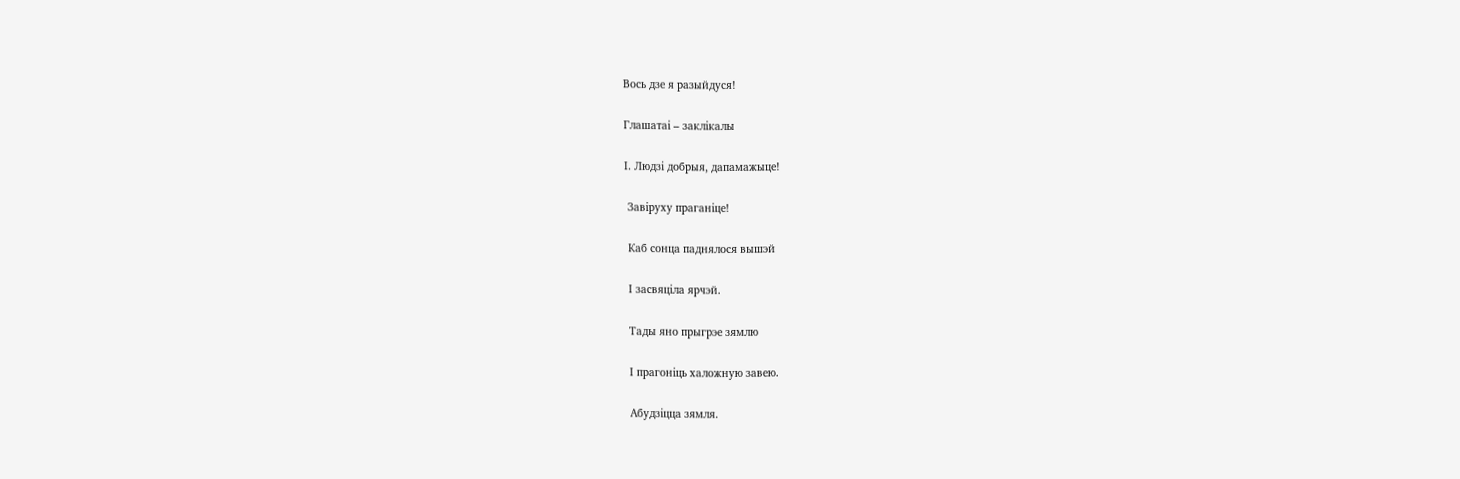Вось дзе я разыйдуся!

Глашатаі – заклікалы

І. Людзі добрыя, дапамажыце!

 Завіруху праганіце!

 Каб сонца паднялося вышэй

 І засвяціла ярчэй.

 Тады яно прыгрэе зямлю

 І прагоніць халожную завею.

 Абудзіцца зямля.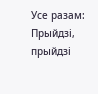Усе разам: Прыйдзі, прыйдзі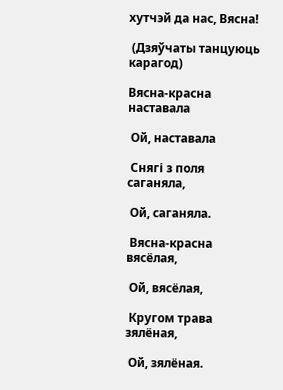хутчэй да нас, Вясна!

 (Дзяўчаты танцуюць карагод)

Вясна-красна наставала

 Ой, наставала

 Снягі з поля саганяла,

 Ой, саганяла.

 Вясна-красна вясёлая,

 Ой, вясёлая,

 Кругом трава зялёная,

 Ой, зялёная.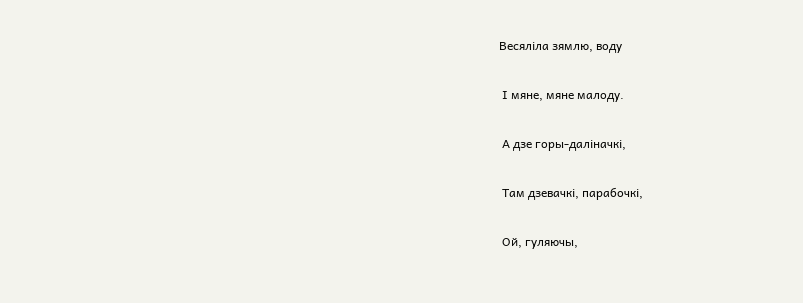Весяліла зямлю, воду

 І мяне, мяне малоду.

 А дзе горы-даліначкі,

 Там дзевачкі, парабочкі,

 Ой, гуляючы,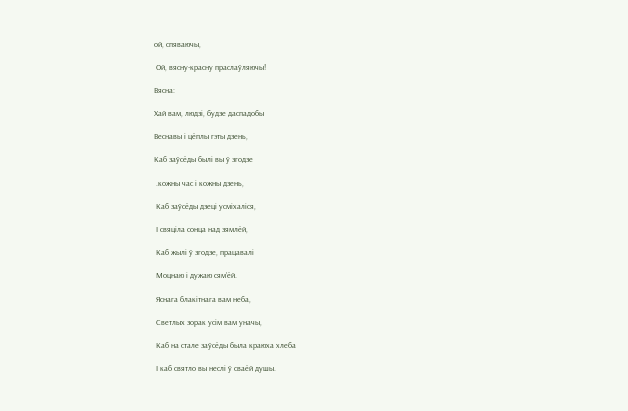ой, спяваючы,

 Ой, вясну-красну праслаўляючы!

Вясна:

Хай вам, людзі, будзе даспадобы

Веснавы і цёплы гэты дзень,

Каб заўсёды былі вы ў згодзе

 .кожны час і кожны дзень,

 Каб заўсёды дзеці усміхаліся,

 І свяціла сонца над зямлёй,

 Каб жылі ў згодзе, працавалі

 Моцнаю і дужаю сям’ёй.

 Яснага блакітнага вам неба,

 Светлых зорак усім вам уначы,

 Каб на стале заўсёды была краюха хлеба

 І каб святло вы неслі ў сваёй душы.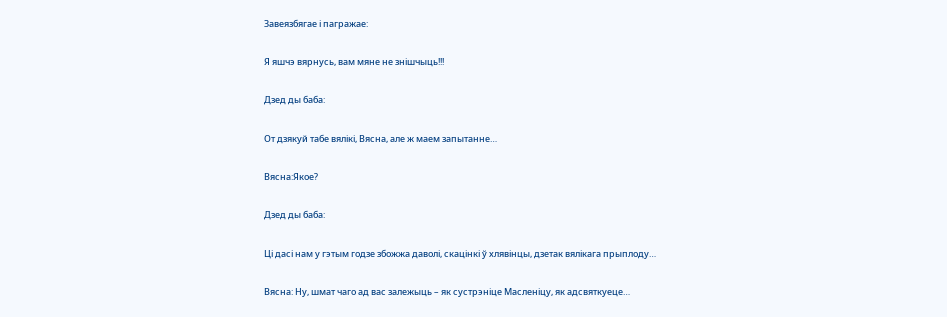Завеязбягае і пагражае:

Я яшчэ вярнусь, вам мяне не знішчыць!!!

Дзед ды баба:

От дзякуй табе вялікі, Вясна, але ж маем запытанне…

Вясна:Якое?

Дзед ды баба:

Ці дасі нам у гэтым годзе збожжа даволі, скацінкі ў хлявінцы, дзетак вялікага прыплоду…

Вясна: Ну, шмат чаго ад вас залежыць – як сустрэніце Масленіцу, як адсвяткуеце…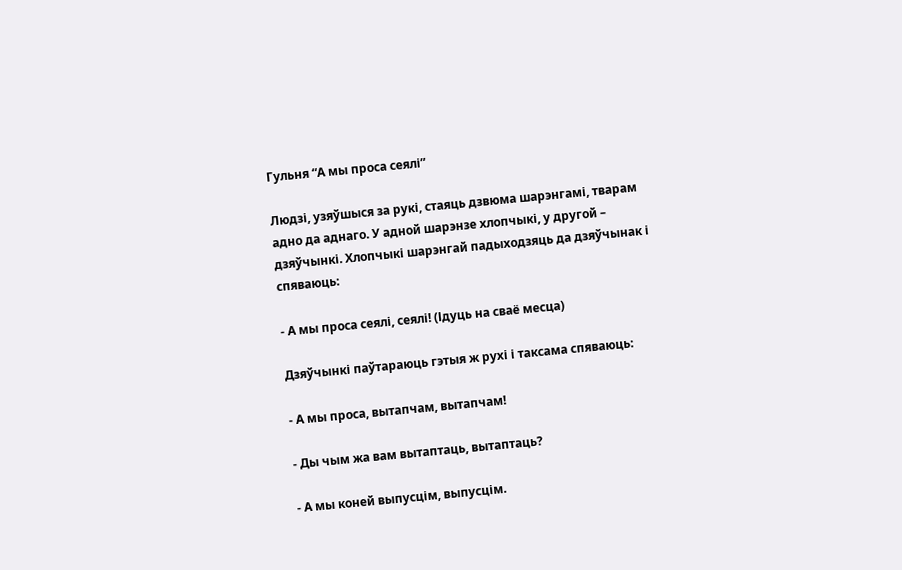Гульня “А мы проса сеялі”

Людзі, узяўшыся за рукі, стаяць дзвюма шарэнгамі, тварам адно да аднаго. У адной шарэнзе хлопчыкі, у другой – дзяўчынкі. Хлопчыкі шарэнгай падыходзяць да дзяўчынак і спяваюць:

- А мы проса сеялі, сеялі! (Ідуць на сваё месца)

Дзяўчынкі паўтараюць гэтыя ж рухі і таксама спяваюць:

- А мы проса, вытапчам, вытапчам!

- Ды чым жа вам вытаптаць, вытаптаць?

- А мы коней выпусцім, выпусцім.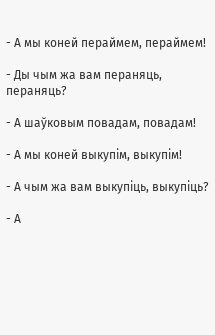- А мы коней пераймем, пераймем!

- Ды чым жа вам пераняць, пераняць?

- А шаўковым повадам, повадам!

- А мы коней выкупім, выкупім!

- А чым жа вам выкупіць, выкупіць?

- А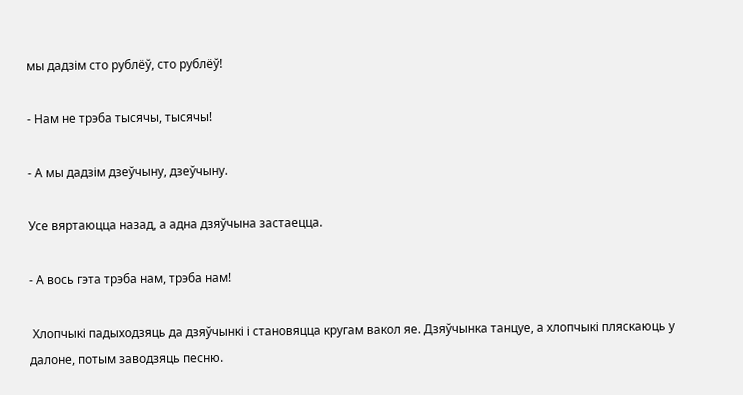мы дадзім сто рублёў, сто рублёў!

- Нам не трэба тысячы, тысячы!

- А мы дадзім дзеўчыну, дзеўчыну.

Усе вяртаюцца назад, а адна дзяўчына застаецца.

- А вось гэта трэба нам, трэба нам!

 Хлопчыкі падыходзяць да дзяўчынкі і становяцца кругам вакол яе. Дзяўчынка танцуе, а хлопчыкі пляскаюць у далоне, потым заводзяць песню.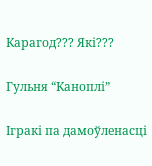Карагод??? Які???

Гульня “Каноплі”

Ігракі па дамоўленасці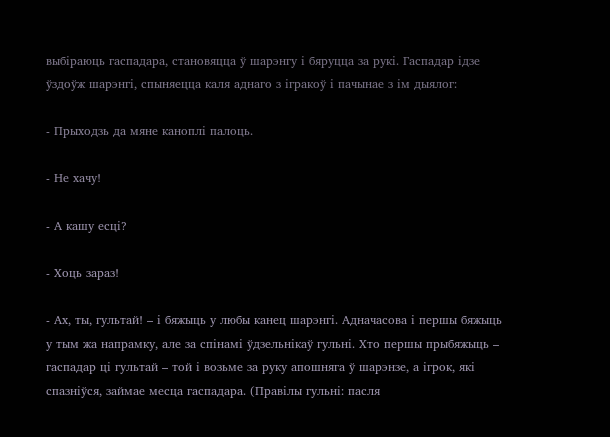выбіраюць гаспадара, становяцца ў шарэнгу і бяруцца за рукі. Гаспадар ідзе ўздоўж шарэнгі, спыняецца каля аднаго з ігракоў і пачынае з ім дыялог:

- Прыходзь да мяне каноплі палоць.

- Не хачу!

- А кашу есці?

- Хоць зараз!

- Ах, ты, гультай! – і бяжыць у любы канец шарэнгі. Адначасова і першы бяжыць у тым жа напрамку, але за спінамі ўдзельнікаў гульні. Хто першы прыбяжыць – гаспадар ці гультай – той і возьме за руку апошняга ў шарэнзе, а ігрок, які спазніўся, займае месца гаспадара. (Правілы гульні: пасля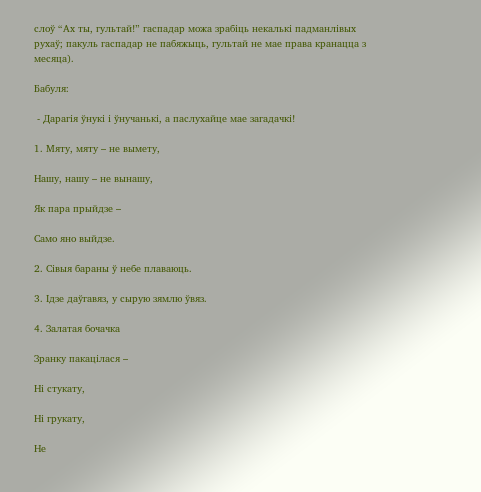слоў “Ах ты, гультай!” гаспадар можа зрабіць некалькі падманлівых рухаў; пакуль гаспадар не пабяжыць, гультай не мае права кранацца з месяца).

Бабуля:

 - Дарагія ўнукі і ўнучанькі, а паслухайце мае загадачкі!

1. Мяту, мяту – не вымету,

Нашу, нашу – не вынашу,

Як пара прыйдзе –

Само яно выйдзе.

2. Сівыя бараны ў небе плаваюць.

3. Ідзе даўгавяз, у сырую зямлю ўвяз.

4. Залатая бочачка

Зранку пакацілася –

Ні стукату,

Ні грукату,

Не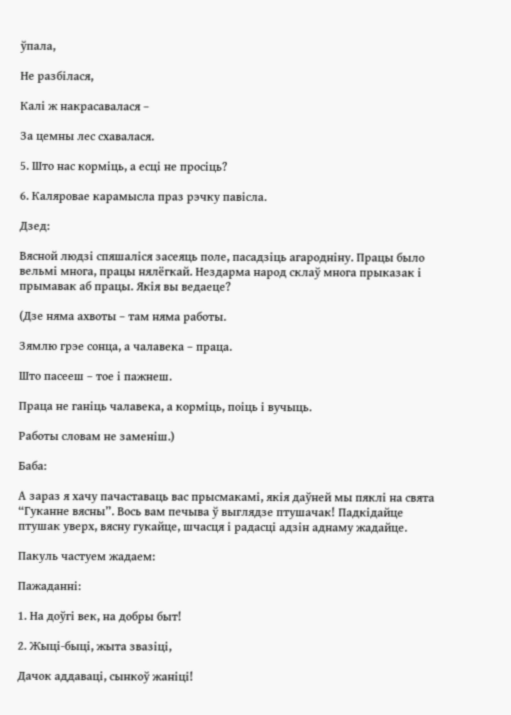ўпала,

Не разбілася,

Калі ж накрасавалася –

За цемны лес схавалася.

5. Што нас корміць, а есці не просіць?

6. Каляровае карамысла праз рэчку павісла.

Дзед:

Вясной людзі спяшаліся засеяць поле, пасадзіць агародніну. Працы было вельмі многа, працы нялёгкай. Нездарма народ склаў многа прыказак і прымавак аб працы. Якія вы ведаеце?

(Дзе няма ахвоты – там няма работы.

Зямлю грэе сонца, а чалавека – праца.

Што пасееш – тое і пажнеш.

Праца не ганіць чалавека, а корміць, поіць і вучыць.

Работы словам не заменіш.)

Баба:

А зараз я хачу пачаставаць вас прысмакамі, якія даўней мы пяклі на свята “Гуканне вясны”. Вось вам печыва ў выглядзе птушачак! Падкідайце птушак уверх, вясну гукайце, шчасця і радасці адзін аднаму жадайце.

Пакуль частуем жадаем:

Пажаданні:

1. На доўгі век, на добры быт!

2. Жыці-быці, жыта звазіці,

Дачок аддаваці, сынкоў жаніці!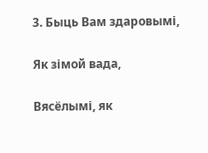3. Быць Вам здаровымі,

Як зімой вада,

Вясёлымі, як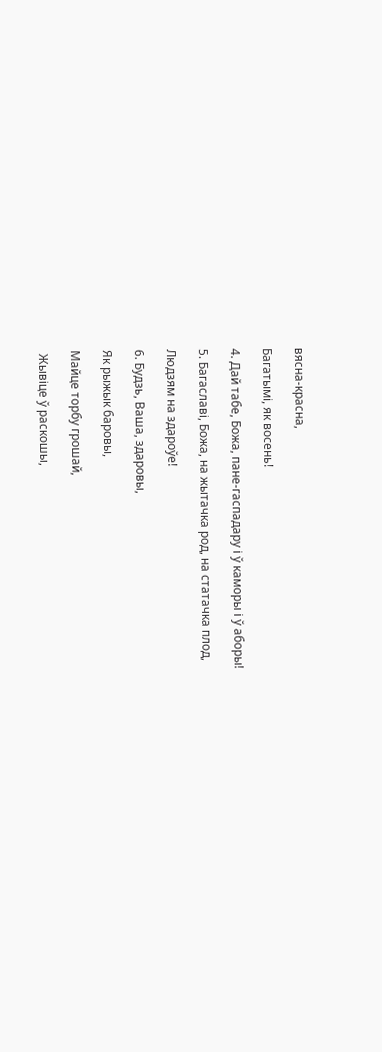вясна-красна,

Багатымі, як восень!

4. Дай табе, Божа, пане-гаспадару і ў каморы і ў аборы!

5. Багаславі, Божа, на жытачка род, на статачка плод,

Людзям на здароўе!

6. Будзь, Ваша, здаровы,

Як рыжык баровы,

Майце торбу грошай,

 Жывіце ў раскошы,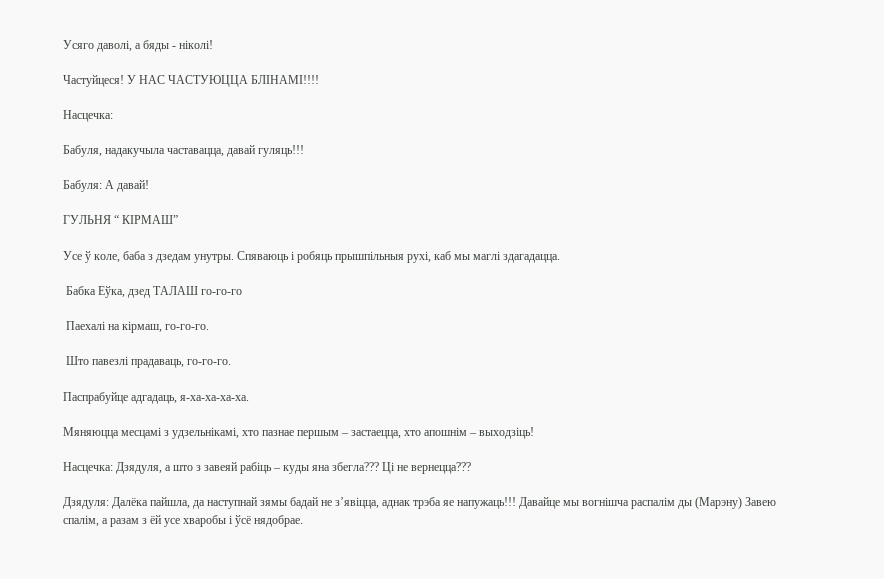Усяго даволі, а бяды - ніколі!

Частуйцеся! У НАС ЧАСТУЮЦЦА БЛІНАМІ!!!!

Насцечка:

Бабуля, надакучыла частавацца, давай гуляць!!!

Бабуля: А давай!

ГУЛЬНЯ “ КІРМАШ”

Усе ў коле, баба з дзедам унутры. Спяваюць і робяць прышпільныя рухі, каб мы маглі здагадацца.

 Бабка Еўка, дзед ТАЛАШ го-го-го

 Паехалі на кірмаш, го-го-го.

 Што павезлі прадаваць, го-го-го.

Паспрабуйце адгадаць, я-ха-ха-ха-ха.

Мяняюцца месцамі з удзельнікамі, хто пазнае першым – застаецца, хто апошнім – выходзіць!

Насцечка: Дзядуля, а што з завеяй рабіць – куды яна збегла??? Ці не вернецца???

Дзядуля: Далёка пайшла, да наступнай зямы бадай не з’явіцца, аднак трэба яе напужаць!!! Давайце мы вогнішча распалім ды (Марэну) Завею спалім, а разам з ёй усе хваробы і ўсё нядобрае.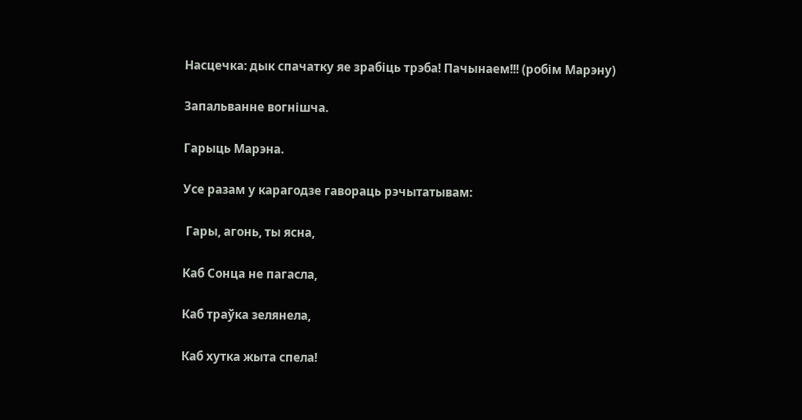Насцечка: дык спачатку яе зрабіць трэба! Пачынаем!!! (робім Марэну)

Запальванне вогнішча.

Гарыць Марэна.

Усе разам у карагодзе гавораць рэчытатывам:

 Гары, агонь, ты ясна,

Каб Сонца не пагасла,

Каб траўка зелянела,

Каб хутка жыта спела!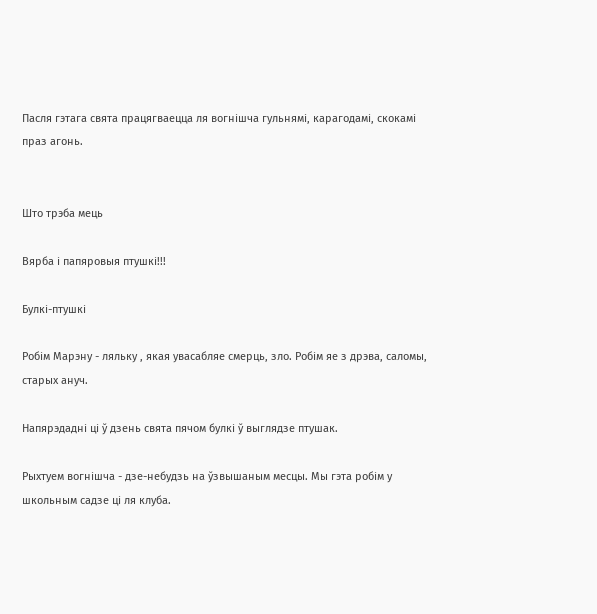Пасля гэтага свята працягваецца ля вогнішча гульнямі, карагодамі, скокамі праз агонь.


Што трэба мець

Вярба і папяровыя птушкі!!!

Булкі-птушкі

Робім Марэну - ляльку , якая увасабляе смерць, зло. Робім яе з дрэва, саломы, старых ануч.

Напярэдадні ці ў дзень свята пячом булкі ў выглядзе птушак.

Рыхтуем вогнішча - дзе-небудзь на ўзвышаным месцы. Мы гэта робім у школьным садзе ці ля клуба.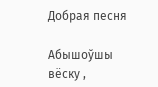Добрая песня

Абышоўшы вёску ,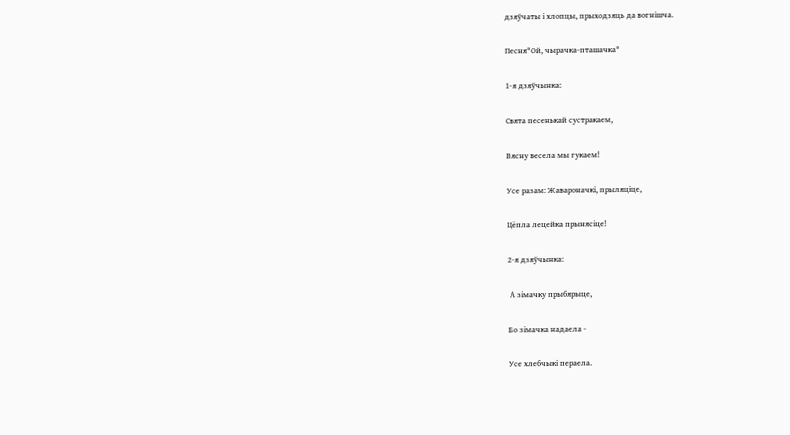дзяўчаты і хлопцы, прыходзяць да вогнішча.

Песня"Ой, чырачка-пташачка"

1-я дзяўчынка:

Свята песенькай сустракаем,

Вясну весела мы гукаем!

Усе разам: Жавароначкі, прыляціце,

Цёпла лецейка прынясіце!

2-я дзяўчынка:

 А зімачку прыбярыце,

Бо зімачка надаела -

Усе хлебчыкі пераела.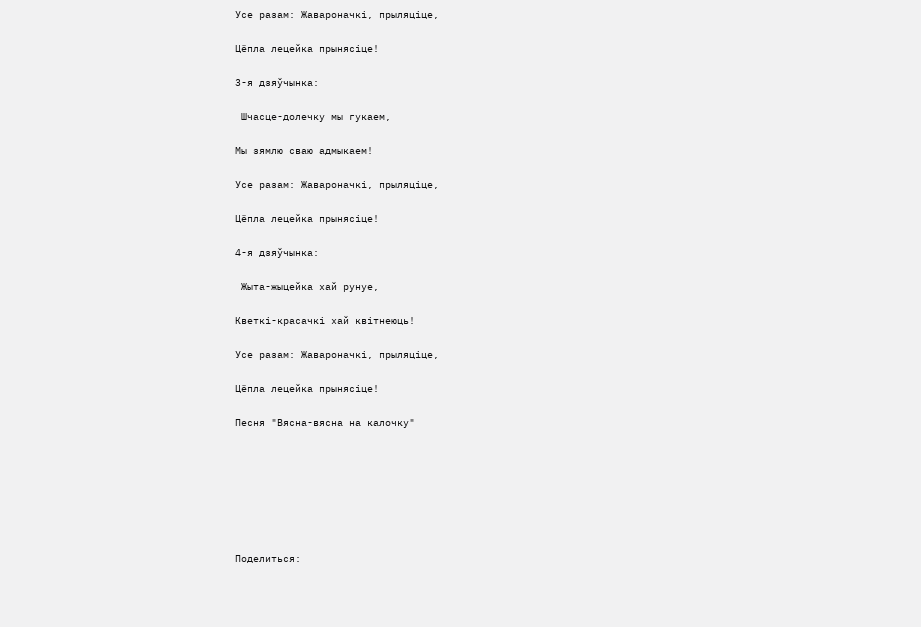Усе разам: Жавароначкі, прыляціце,

Цёпла лецейка прынясіце!

3-я дзяўчынка:

 Шчасце-долечку мы гукаем,

Мы зямлю сваю адмыкаем!

Усе разам: Жавароначкі, прыляціце,

Цёпла лецейка прынясіце!

4-я дзяўчынка:

 Жыта-жыцейка хай рунуе,

Кветкі-красачкі хай квітнеюць!

Усе разам: Жавароначкі, прыляціце,

Цёпла лецейка прынясіце!

Песня "Вясна-вясна на калочку"







Поделиться: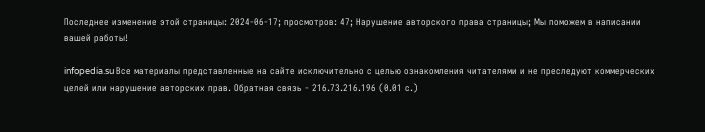Последнее изменение этой страницы: 2024-06-17; просмотров: 47; Нарушение авторского права страницы; Мы поможем в написании вашей работы!

infopedia.su Все материалы представленные на сайте исключительно с целью ознакомления читателями и не преследуют коммерческих целей или нарушение авторских прав. Обратная связь - 216.73.216.196 (0.01 с.)